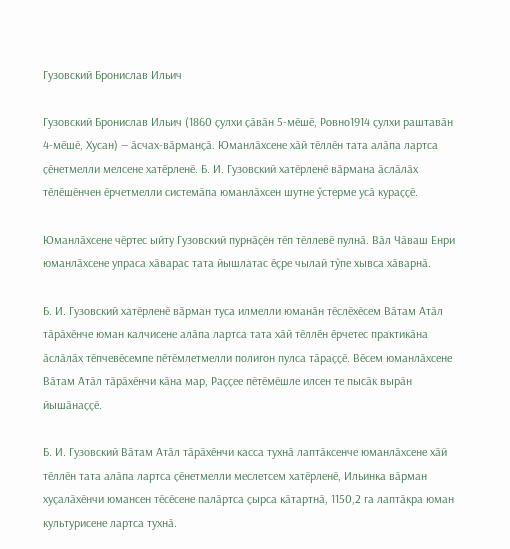Гузовский Бронислав Ильич

Гузовский Бронислав Ильич (1860 ҫулхи ҫӑвӑн 5-мӗшӗ, Ровно1914 ҫулхи раштавӑн 4-мӗшӗ, Хусан) — ӑсчах-вӑрманҫӑ. Юманлӑхсене хӑй тӗллӗн тата алӑпа лартса ҫӗнетмелли мелсене хатӗрленӗ. Б. И. Гузовский хатӗрленӗ вӑрмана ӑслӑлӑх тӗлӗшӗнчен ӗрчетмелли системӑпа юманлӑхсен шутне ӳстерме усӑ кураҫҫӗ.

Юманлӑхсене чӗртес ыйту Гузовский пурнӑҫӗн тӗп тӗллевӗ пулнӑ. Вӑл Чӑваш Енри юманлӑхсене упраса хӑварас тата йышлатас ӗҫре чылай тӳпе хывса хӑварнӑ.

Б. И. Гузовский хатӗрленӗ вӑрман туса илмелли юманӑн тӗслӗхӗсем Вӑтам Атӑл тӑрӑхӗнче юман калчисене алӑпа лартса тата хӑй тӗллӗн ӗрчетес практикӑна ӑслӑлӑх тӗпчевӗсемпе пӗтӗмлетмелли полигон пулса тӑраҫҫӗ. Вӗсем юманлӑхсене Вӑтам Атӑл тӑрӑхӗнчи кӑна мар, Раҫҫее пӗтӗмӗшле илсен те пысӑк вырӑн йышӑнаҫҫӗ.

Б. И. Гузовский Вӑтам Атӑл тӑрӑхӗнчи касса тухнӑ лаптӑксенче юманлӑхсене хӑй тӗллӗн тата алӑпа лартса ҫӗнетмелли меслетсем хатӗрленӗ, Ильинка вӑрман хуҫалӑхӗнчи юмансен тӗсӗсене палӑртса ҫырса кӑтартнӑ, 1150,2 га лаптӑкра юман культурисене лартса тухнӑ.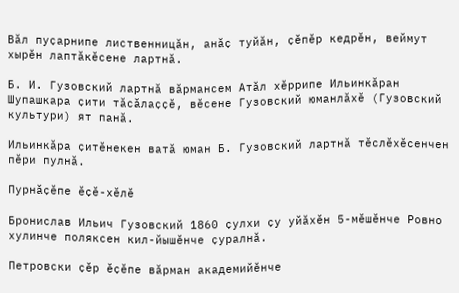Вӑл пуҫарнипе лиственницӑн, анӑҫ туйӑн, ҫӗпӗр кедрӗн, веймут хырӗн лаптӑкӗсене лартнӑ.

Б. И. Гузовский лартнӑ вӑрмансем Атӑл хӗррипе Ильинкӑран Шупашкара ҫити тӑсӑлаҫҫӗ, вӗсене Гузовский юманлӑхӗ (Гузовский культури) ят панӑ.

Ильинкӑра ҫитӗнекен ватӑ юман Б. Гузовский лартнӑ тӗслӗхӗсенчен пӗри пулнӑ.

Пурнӑҫӗпе ӗҫӗ-хӗлӗ

Бронислав Ильич Гузовский 1860 ҫулхи ҫу уйӑхӗн 5-мӗшӗнче Ровно хулинче поляксен кил-йышӗнче ҫуралнӑ.

Петровски ҫӗр ӗҫӗпе вӑрман академийӗнче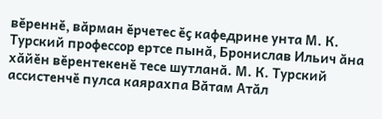вӗреннӗ, вӑрман ӗрчетес ӗҫ кафедрине унта М. К. Турский профессор ертсе пынӑ, Бронислав Ильич ӑна хӑйӗн вӗрентекенӗ тесе шутланӑ. М. К. Турский ассистенчӗ пулса каярахпа Вӑтам Атӑл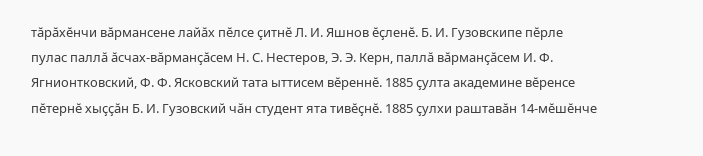тӑрӑхӗнчи вӑрмансене лайӑх пӗлсе ҫитнӗ Л. И. Яшнов ӗҫленӗ. Б. И. Гузовскипе пӗрле пулас паллӑ ӑсчах-вӑрманҫӑсем Н. С. Нестеров, Э. Э. Керн, паллӑ вӑрманҫӑсем И. Ф. Ягнионтковский, Ф. Ф. Ясковский тата ыттисем вӗреннӗ. 1885 ҫулта академине вӗренсе пӗтернӗ хыҫҫӑн Б. И. Гузовский чӑн студент ята тивӗҫнӗ. 1885 ҫулхи раштавӑн 14-мӗшӗнче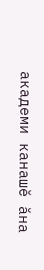академи канашӗ ӑна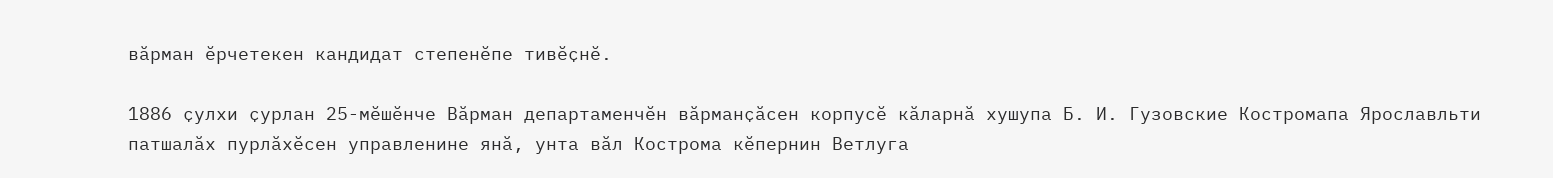вӑрман ӗрчетекен кандидат степенӗпе тивӗҫнӗ.

1886 ҫулхи ҫурлан 25-мӗшӗнче Вӑрман департаменчӗн вӑрманҫӑсен корпусӗ кӑларнӑ хушупа Б. И. Гузовские Костромапа Ярославльти патшалӑх пурлӑхӗсен управленине янӑ, унта вӑл Кострома кӗпернин Ветлуга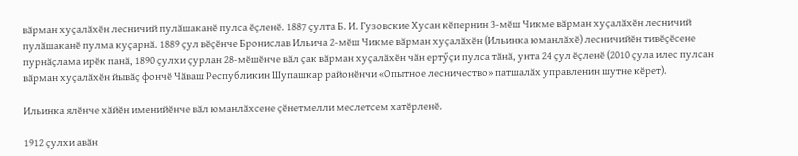вӑрман хуҫалӑхӗн лесничий пулӑшаканӗ пулса ӗҫленӗ. 1887 ҫулта Б. И. Гузовские Хусан кӗпернин 3-мӗш Чикме вӑрман хуҫалӑхӗн лесничий пулӑшаканӗ пулма куҫарнӑ. 1889 ҫул вӗҫӗнче Бронислав Ильича 2-мӗш Чикме вӑрман хуҫалӑхӗн (Ильинка юманлӑхӗ) лесничийӗн тивӗҫӗсене пурнӑҫлама ирӗк панӑ, 1890 ҫулхи ҫурлан 28-мӗшӗнче вӑл ҫак вӑрман хуҫалӑхӗн чӑн ертӳҫи пулса тӑнӑ, унта 24 ҫул ӗҫленӗ (2010 ҫула илес пулсан вӑрман хуҫалӑхӗн йывӑҫ фончӗ Чӑваш Республикин Шупашкар районӗнчи «Опытное лесничество» патшалӑх управленин шутне кӗрет).

Ильинка ялӗнче хӑйӗн именийӗнче вӑл юманлӑхсене ҫӗнетмелли меслетсем хатӗрленӗ.

1912 ҫулхи авӑн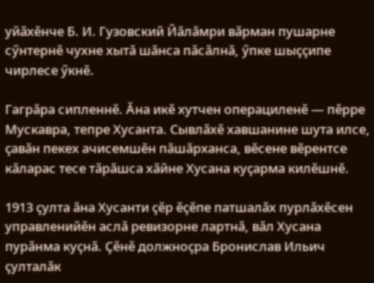уйӑхӗнче Б. И. Гузовский Йӑлӑмри вӑрман пушарне сӳнтернӗ чухне хытӑ шӑнса пӑсӑлнӑ, ӳпке шыҫҫипе чирлесе ӳкнӗ.

Гагрӑра сипленнӗ. Ӑна икӗ хутчен операциленӗ — пӗрре Мускавра, тепре Хусанта. Сывлӑхӗ хавшанине шута илсе, ҫавӑн пекех ачисемшӗн пӑшӑрханса, вӗсене вӗрентсе кӑларас тесе тӑрӑшса хӑйне Хусана куҫарма килӗшнӗ.

1913 ҫулта ӑна Хусанти ҫӗр ӗҫӗпе патшалӑх пурлӑхӗсен управленийӗн аслӑ ревизорне лартнӑ, вӑл Хусана пурӑнма куҫнӑ. Ҫӗнӗ должноҫра Бронислав Ильич ҫулталӑк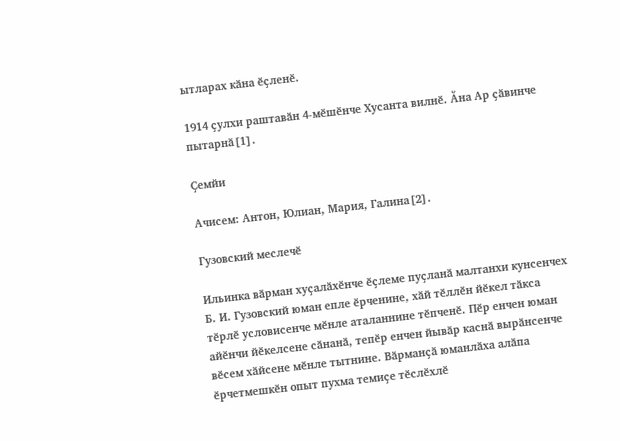ытларах кӑна ӗҫленӗ.

1914 ҫулхи раштавӑн 4-мӗшӗнче Хусанта вилнӗ. Ӑна Ар ҫӑвинче пытарнӑ[1].

Ҫемйи

Ачисем: Антон, Юлиан, Мария, Галина[2].

Гузовский меслечӗ

Ильинка вӑрман хуҫалӑхӗнче ӗҫлеме пуҫланӑ малтанхи кунсенчех Б. И. Гузовский юман епле ӗрченине, хӑй тӗллӗн йӗкел тӑкса тӗрлӗ условисенче мӗнле аталаннине тӗпченӗ. Пӗр енчен юман айӗнчи йӗкелсене сӑнанӑ, тепӗр енчен йывӑр каснӑ вырӑнсенче вӗсем хӑйсене мӗнле тытнине. Вӑрманҫӑ юманлӑха алӑпа ӗрчетмешкӗн опыт пухма темиҫе тӗслӗхлӗ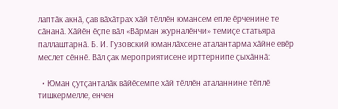лаптӑк акнӑ, ҫав вӑхӑтрах хӑй тӗллӗн юмансем епле ӗрченине те сӑнанӑ. Хӑйӗн ӗҫпе вӑл «Вӑрман журналӗнчи» темиҫе статьяра паллаштарнӑ. Б. И. Гузовский юманлӑхсене аталантарма хӑйне евӗр меслет сӗннӗ. Вӑл ҫак мероприятисене ирттернипе ҫыхӑннӑ:

  • Юман ҫутҫанталӑк вӑйӗсемпе хӑй тӗллӗн аталаннине тӗплӗ тишкермелле, енчен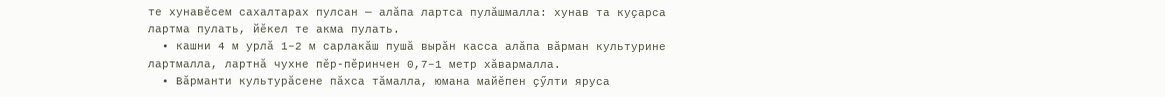те хунавӗсем сахалтарах пулсан — алӑпа лартса пулӑшмалла: хунав та куҫарса лартма пулать, йӗкел те акма пулать.
  • кашни 4 м урлӑ 1–2 м сарлакӑш пушӑ вырӑн касса алӑпа вӑрман культурине лартмалла, лартнӑ чухне пӗр-пӗринчен 0,7–1 метр хӑвармалла.
  • Вӑрманти культурӑсене пӑхса тӑмалла, юмана майӗпен ҫӳлти яруса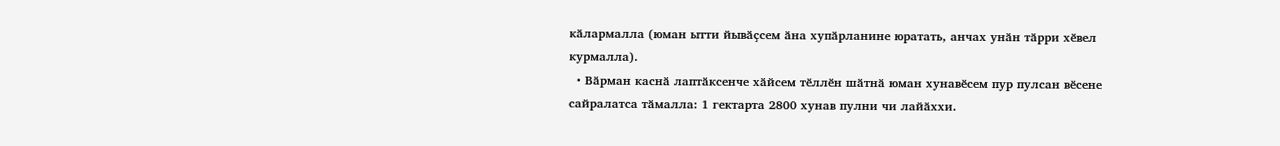кӑлармалла (юман ытти йывӑҫсем ӑна хупӑрланине юратать, анчах унӑн тӑрри хӗвел курмалла).
  • Вӑрман каснӑ лаптӑксенче хӑйсем тӗллӗн шӑтнӑ юман хунавӗсем пур пулсан вӗсене сайралатса тӑмалла: 1 гектарта 2800 хунав пулни чи лайӑххи.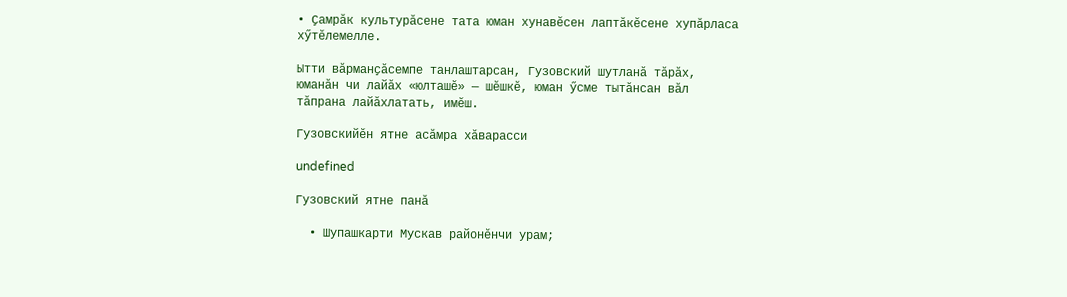• Ҫамрӑк культурӑсене тата юман хунавӗсен лаптӑкӗсене хупӑрласа хӳтӗлемелле.

Ытти вӑрманҫӑсемпе танлаштарсан, Гузовский шутланӑ тӑрӑх, юманӑн чи лайӑх «юлташӗ» — шӗшкӗ, юман ӳсме тытӑнсан вӑл тӑпрана лайӑхлатать, имӗш.

Гузовскийӗн ятне асӑмра хӑварасси

undefined

Гузовский ятне панӑ

  • Шупашкарти Мускав районӗнчи урам;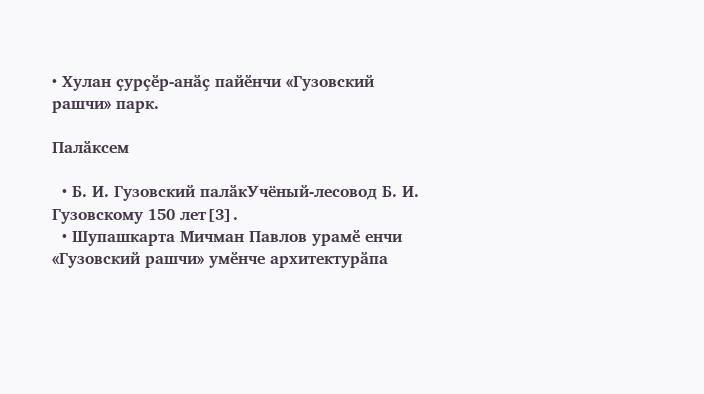• Хулан ҫурҫӗр-анӑҫ пайӗнчи «Гузовский рашчи» парк.

Палӑксем

  • Б. И. Гузовский палӑкУчёный-лесовод Б. И. Гузовскому 150 лет[3].
  • Шупашкарта Мичман Павлов урамӗ енчи «Гузовский рашчи» умӗнче архитектурӑпа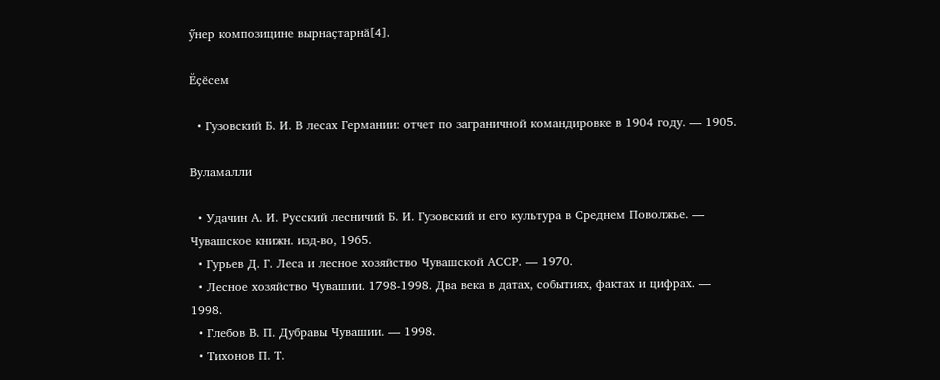ӳнер композицине вырнаҫтарнӑ[4].

Ӗҫӗсем

  • Гузовский Б. И. В лесах Германии: отчет по заграничной командировке в 1904 году. — 1905.

Вуламалли

  • Удачин А. И. Русский лесничий Б. И. Гузовский и его культура в Среднем Поволжье. — Чувашское книжн. изд-во, 1965.
  • Гурьев Д. Г. Леса и лесное хозяйство Чувашской АССР. — 1970.
  • Лесное хозяйство Чувашии. 1798-1998. Два века в датах, событиях, фактах и цифрах. — 1998.
  • Глебов В. П. Дубравы Чувашии. — 1998.
  • Тихонов П. Т.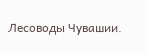Лесоводы Чувашии.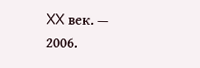XX век. — 2006.